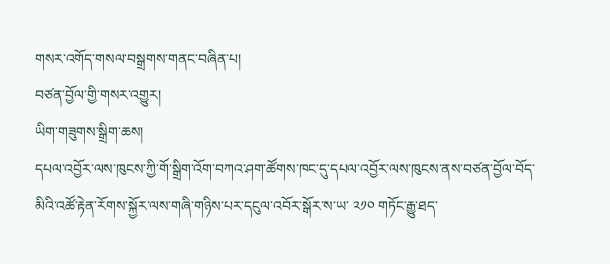གསར་འགོད་གསལ་བསྒྲགས་གནང་བཞིན་པ།
བཙན་བྱོལ་གྱི་གསར་འགྱུར།
ཡིག་གཟུགས་སྒྲིག་ཆས།
དཔལ་འབྱོར་ལས་ཁུངས་ཀྱི་གོ་སྒྲིག་འོག་བཀའ་ཤག་ཚོགས་ཁང་དུ་དཔལ་འབྱོར་ལས་ཁུངས་ནས་བཙན་བྱོལ་བོད་མིའི་འཚོ་རྟེན་རོགས་སྐྱོར་ལས་གཞི་གཉིས་པར་དངུལ་འབོར་སྒོར་ས་ཡ་ ༢༡༠ གཏོང་རྒྱུ་ཐད་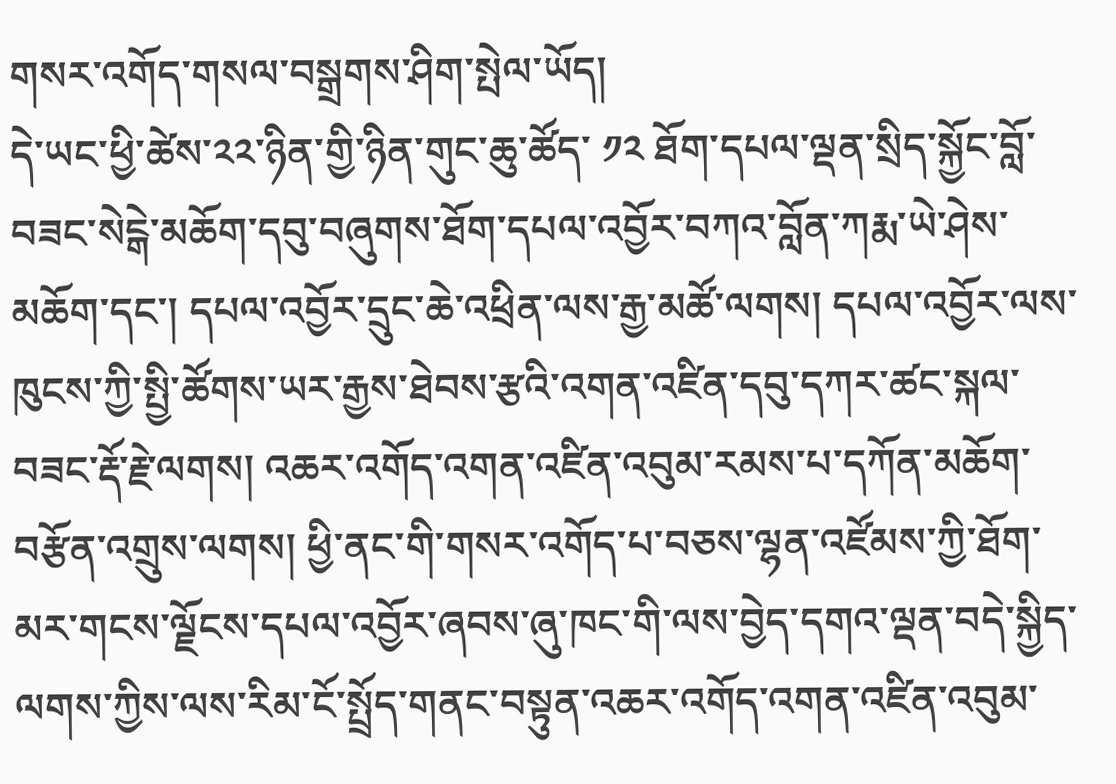གསར་འགོད་གསལ་བསྒྲགས་ཤིག་སྤེལ་ཡོད།
དེ་ཡང་ཕྱི་ཚེས་༢༢་ཉིན་གྱི་ཉིན་གུང་ཆུ་ཚོད་ ༡༢ ཐོག་དཔལ་ལྡན་སྲིད་སྐྱོང་བློ་བཟང་སེངྒེ་མཆོག་དབུ་བཞུགས་ཐོག་དཔལ་འབྱོར་བཀའ་བློན་ཀརྨ་ཡེ་ཤེས་མཆོག་དང་། དཔལ་འབྱོར་དྲུང་ཆེ་འཕྲིན་ལས་རྒྱ་མཚོ་ལགས། དཔལ་འབྱོར་ལས་ཁུངས་ཀྱི་སྤྱི་ཚོགས་ཡར་རྒྱས་ཐེབས་རྩའི་འགན་འཛིན་དབུ་དཀར་ཚང་སྐལ་བཟང་རྡོ་རྗེ་ལགས། འཆར་འགོད་འགན་འཛིན་འབུམ་རམས་པ་དཀོན་མཆོག་བརྩོན་འགྲུས་ལགས། ཕྱི་ནང་གི་གསར་འགོད་པ་བཅས་ལྷན་འཛོམས་ཀྱི་ཐོག་མར་གངས་ལྗོངས་དཔལ་འབྱོར་ཞབས་ཞུ་ཁང་གི་ལས་བྱེད་དགའ་ལྡན་བདེ་སྐྱིད་ལགས་ཀྱིས་ལས་རིམ་ངོ་སྤྲོད་གནང་བསྟུན་འཆར་འགོད་འགན་འཛིན་འབུམ་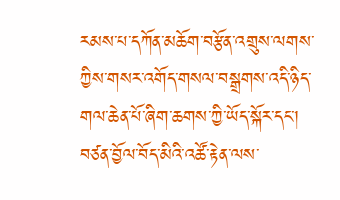རམས་པ་དཀོན་མཆོག་བརྩོན་འགྲུས་ལགས་ཀྱིས་གསར་འགོད་གསལ་བསྒྲགས་འདི་ཉིད་གལ་ཆེན་པོ་ཞིག་ཆགས་ཀྱི་ཡོད་སྐོར་དང་། བཙན་བྱོལ་བོད་མིའི་འཚོ་རྟེན་ལས་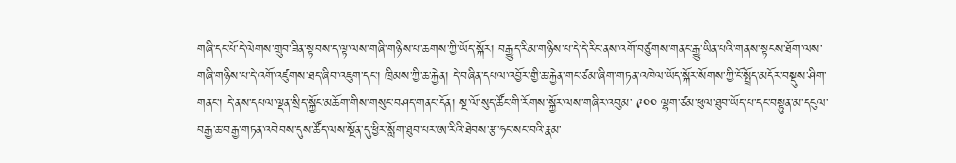གཞི་དང་པོ་དེ་ལེགས་གྲུབ་ཟིན་སྟབས་ད་ལྟ་ལས་གཞི་གཉིས་པ་ཆགས་ཀྱི་ཡོད་སྐོར། བརྒྱུད་རིམ་གཉིས་པ་དེ་དེ་རིང་ནས་འགོ་བཙུགས་གནང་རྒྱུ་ཡིན་པའི་གནས་སྟངས་ཐོག་ལས་གཞི་གཉིས་པ་དེ་འགོ་འཛུགས་ཐད་ཞིབ་འཇུག་དང་། ཁྲིམས་ཀྱི་ཆ་རྐྱེན། དེ་བཞིན་དཔལ་འབྱོར་གྱི་ཆ་རྐྱེན་གང་ཙམ་ཞིག་གཏན་འཁེལ་ཡོད་སྐོར་སོགས་ཀྱི་ངོ་སྤྲོད་མདོར་བསྡུས་ཤིག་གནང་། དེ་ནས་དཔལ་ལྡན་སྲིད་སྐྱོང་མཆོག་གིས་གསུང་བཤད་གནང་དོན། སྔ་ལོ་སུད་ཚོང་གི་རོགས་སྐྱོར་ལས་གཞིར་འབུམ་ ༩༠༠ ལྷག་ཙམ་ཕུལ་ཐུབ་ཡོད་པ་དང་བསྟུན་མ་དངུལ་བརྒྱ་ཆ་བརྒྱ་གཏན་འབེབས་དུས་ཚོད་ལས་སྔོན་དུ་ཕྱིར་སློག་ཐུབ་པར་ཨ་རིའི་ཐེབས་རྩ་ཧང་སང་བའི་རྣམ་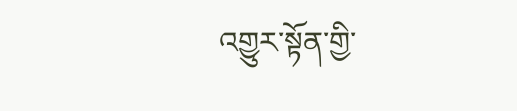འགྱུར་སྟོན་གྱི་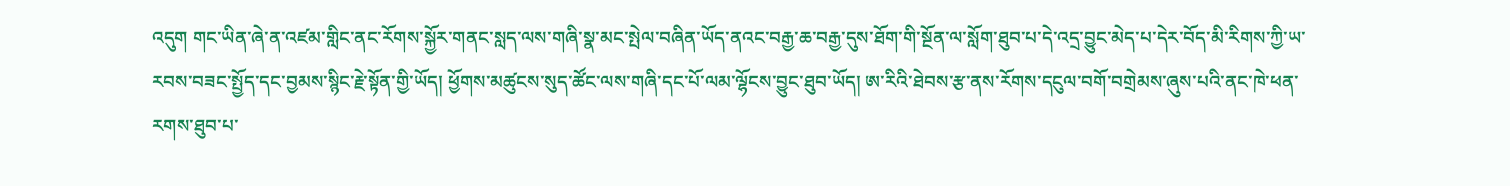འདུག གང་ཡིན་ཞེ་ན་འཛམ་གླིང་ནང་རོགས་སྐྱོར་གནང་སླད་ལས་གཞི་སྣ་མང་སྤེལ་བཞིན་ཡོད་ནའང་བརྒྱ་ཆ་བརྒྱ་དུས་ཐོག་གི་སྔོན་ལ་སློག་ཐུབ་པ་དེ་འདྲ་བྱུང་མེད་པ་དེར་བོད་མི་རིགས་ཀྱི་ཡ་རབས་བཟང་སྤྱོད་དང་བྱམས་སྙིང་རྗེ་སྟོན་གྱི་ཡོད། ཕྱོགས་མཚུངས་སུད་ཚོང་ལས་གཞི་དང་པོ་ལམ་ལྷོངས་བྱུང་ཐུབ་ཡོད། ཨ་རིའི་ཐེབས་རྩ་ནས་རོགས་དངུལ་བགོ་བགྲེམས་ཞུས་པའི་ནང་ཁེ་ཕན་རགས་ཐུབ་པ་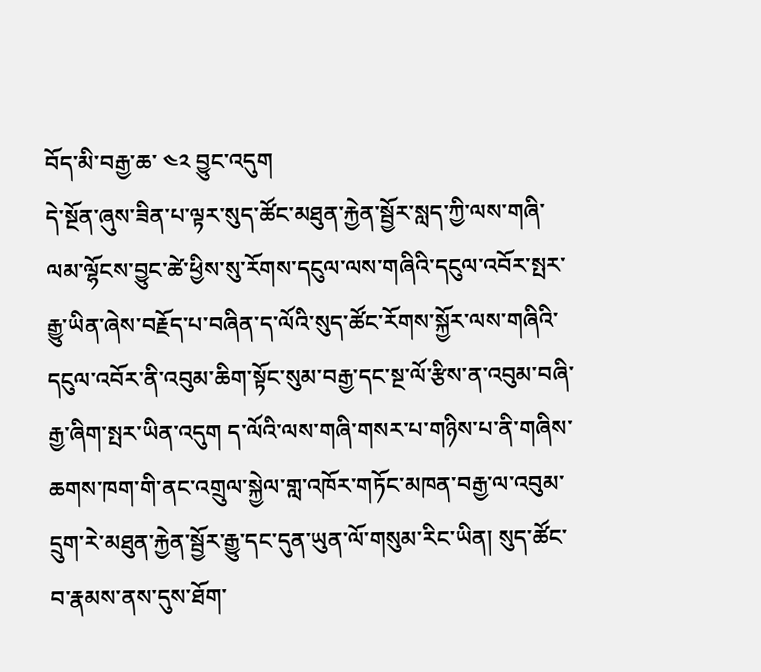བོད་མི་བརྒྱ་ཆ་ ༤༢ བྱུང་འདུག
དེ་སྔོན་ཞུས་ཟིན་པ་ལྟར་སུད་ཚོང་མཐུན་རྐྱེན་སྦྱོར་སླད་ཀྱི་ལས་གཞི་ལམ་ལྷོངས་བྱུང་ཚེ་ཕྱིས་སུ་རོགས་དངུལ་ལས་གཞིའི་དངུལ་འབོར་སྤར་རྒྱུ་ཡིན་ཞེས་བརྗོད་པ་བཞིན་ད་ལོའི་སུད་ཚོང་རོགས་སྐྱོར་ལས་གཞིའི་དངུལ་འབོར་ནི་འབུམ་ཆིག་སྟོང་སུམ་བརྒྱ་དང་སྔ་ལོ་རྩིས་ན་འབུམ་བཞི་རྒྱ་ཞིག་སྤར་ཡིན་འདུག ད་ལོའི་ལས་གཞི་གསར་པ་གཉིས་པ་ནི་གཞིས་ཆགས་ཁག་གི་ནང་འགྲུལ་སྐྱེལ་གླ་འཁོར་གཏོང་མཁན་བརྒྱ་ལ་འབུམ་དྲུག་རེ་མཐུན་རྐྱེན་སྦྱོར་རྒྱུ་དང་དུན་ཡུན་ལོ་གསུམ་རིང་ཡིན། སུད་ཚོང་བ་རྣམས་ནས་དུས་ཐོག་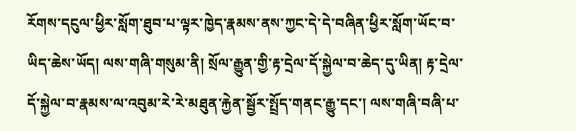རོགས་དངུལ་ཕྱིར་སློག་ཐུབ་པ་ལྟར་ཁྱེད་རྣམས་ནས་ཀྱང་དེ་དེ་བཞིན་ཕྱིར་སློག་ཡོང་བ་ཡིད་ཆེས་ཡོད། ལས་གཞི་གསུམ་ནི། སྲོལ་རྒྱུན་གྱི་རྟ་དྲེལ་དོ་སྐྱེལ་བ་ཆེད་དུ་ཡིན། རྟ་དྲེལ་དོ་སྐྱེལ་བ་རྣམས་ལ་འབུམ་རེ་རེ་མཐུན་རྐྱེན་སྦྱོར་སྤྲོད་གནང་རྒྱུ་དང་། ལས་གཞི་བཞི་པ་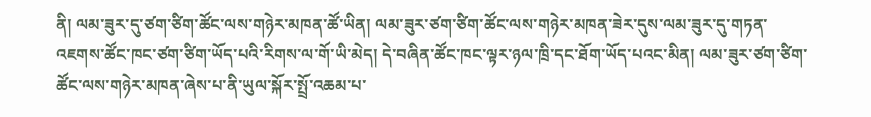ནི། ལམ་ཟུར་དུ་ཙག་ཙིག་ཚོང་ལས་གཉེར་མཁན་ཚོ་ཡིན། ལམ་ཟུར་ཙག་ཙིག་ཚོང་ལས་གཉེར་མཁན་ཟེར་དུས་ལམ་ཟུར་དུ་གཏན་འཇགས་ཚོང་ཁང་ཙག་ཙིག་ཡོད་པའི་རིགས་ལ་གོ་ཡི་མེད། དེ་བཞིན་ཚོང་ཁང་ལྟར་ཉལ་ཁྲི་དང་ཐོག་ཡོད་པའང་མིན། ལམ་ཟུར་ཙག་ཙིག་ཚོང་ལས་གཉེར་མཁན་ཞེས་པ་ནི་ཡུལ་སྐོར་སྤྲོ་འཆམ་པ་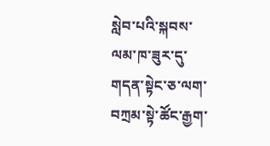སླེབ་པའི་སྐབས་ལམ་ཁ་ཟུར་དུ་གདན་སྟེང་ཅ་ལག་བཀྲམ་སྟེ་ཚོང་རྒྱག་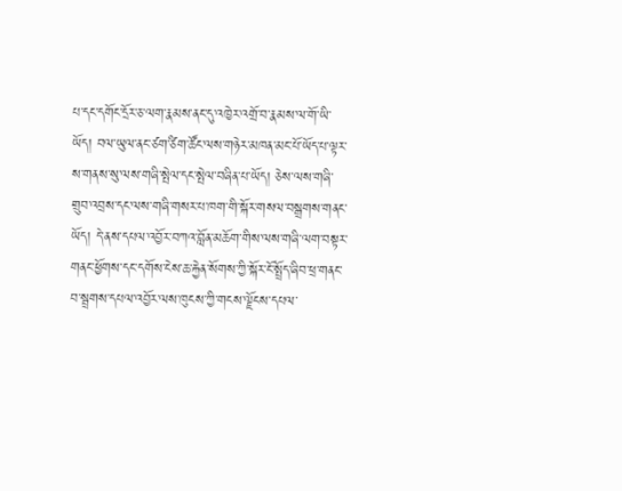པ་དང་དགོང་དྲོར་ཅ་ལག་རྣམས་ནང་དུ་འཁྱེར་འགྲོ་བ་རྣམས་ལ་གོ་ཡི་ཡོད། བལ་ཡུལ་ནང་ཙག་ཙིག་ཚོང་ལས་གཉེར་མཁན་མང་པོ་ཡོད་པ་ལྟར་ས་གནས་སུ་ལས་གཞི་སྤེལ་དང་སྤེལ་བཞིན་པ་ཡོད། ཅེས་ལས་གཞི་གྲུབ་འབྲས་དང་ལས་གཞི་གསར་པ་ཁག་གི་སྐོར་གསལ་བསྒྲགས་གནང་ཡོད། དེ་ནས་དཔལ་འབྱོར་བཀའ་བློན་མཆོག་གིས་ལས་གཞི་ལག་བསྟར་གནང་ཕྱོགས་དང་དགོས་ངེས་ཆ་རྐྱེན་སོགས་ཀྱི་སྐོར་ངོ་སྤྲོད་ཞིབ་ཕྲ་གནང་བ་སྦྲགས་དཔལ་འབྱོར་ལས་ཁུངས་ཀྱི་གངས་ལྗོངས་དཔལ་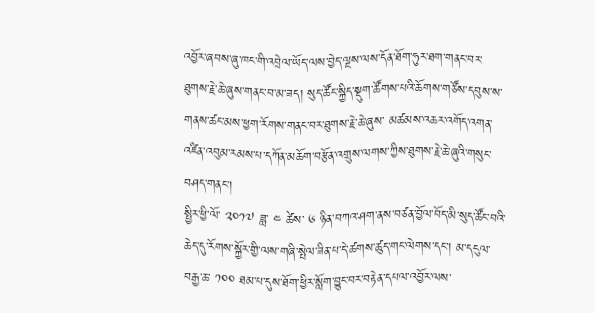འབྱོར་ཞབས་ཞུ་ཁང་གི་འབྲེལ་ཡོད་ལས་བྱེད་ལྔས་ལས་དོན་ཐོག་ཧུར་ཐག་གནང་བར་ཐུགས་རྗེ་ཆེ་ཞུས་གནང་བ་མ་ཟད། སུད་ཚོང་སྐྱིད་སྡུག་ཚོགས་པའི་ཆོགས་གཙོས་དབུས་ས་གནས་ཚང་མས་ཕྱག་རོགས་གནང་བར་ཐུགས་རྗེ་ཆེ་ཞུས་ མཚམས་འཆར་འགོད་འགན་འཛིན་འབུམ་རམས་པ་དཀོན་མཆོག་བརྩོན་འགྲུས་ལགས་ཀྱིས་ཐུགས་རྗེ་ཆེ་ཞུའི་གསུང་བཤད་གནང་།
སྤྱིར་ཕྱི་ལོ་ ༢༠༡༧ ཟླ་ ༤ ཚེས་ ༦ ཉིན་བཀའ་ཤག་ནས་བཙན་བྱོལ་བོད་མི་སུད་ཚོང་བའི་ཆེད་དུ་རོགས་སྐྱོར་གྱི་ལས་གཞི་སྤེལ་ཟིན་པ་དེ་ཚགས་ཚུད་གང་ལེགས་དང་། མ་དངུལ་བརྒྱ་ཆ་ ༡༠༠ ཐམ་པ་དུས་ཐོག་ཕྱིར་སློག་བྱུང་བར་བརྟེན་དཔལ་འབྱོར་ལས་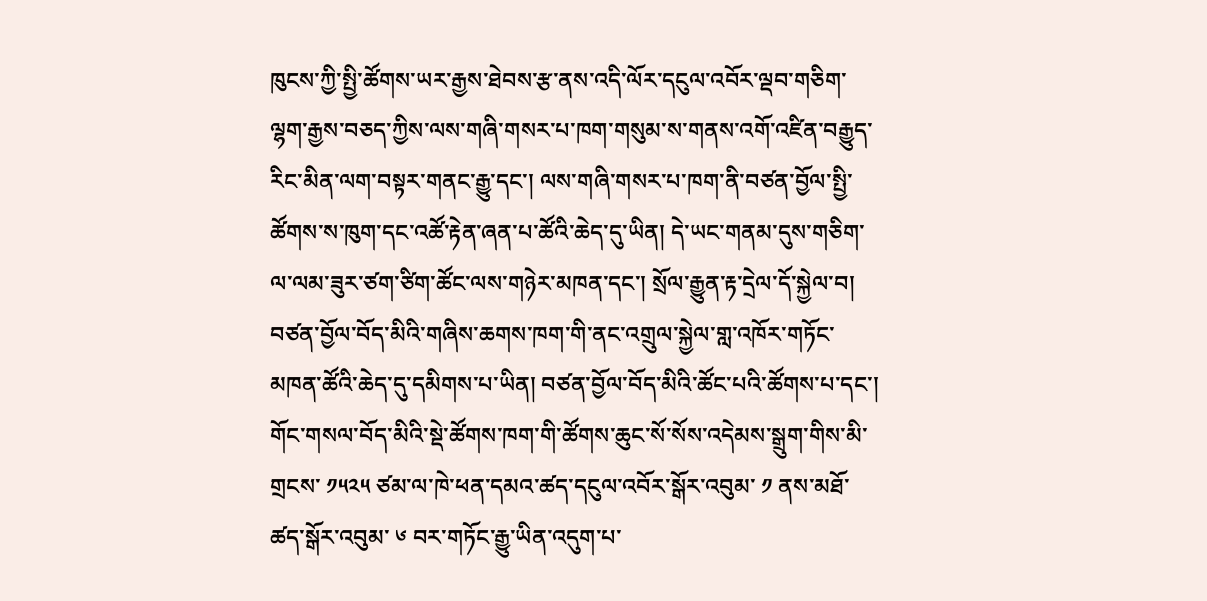ཁུངས་ཀྱི་སྤྱི་ཚོགས་ཡར་རྒྱས་ཐེབས་རྩ་ནས་འདི་ལོར་དངུལ་འབོར་ལྡབ་གཅིག་ལྷག་རྒྱས་བཅད་ཀྱིས་ལས་གཞི་གསར་པ་ཁག་གསུམ་ས་གནས་འགོ་འཛིན་བརྒྱུད་རིང་མིན་ལག་བསྟར་གནང་རྒྱུ་དང་། ལས་གཞི་གསར་པ་ཁག་ནི་བཙན་བྱོལ་སྤྱི་ཚོགས་ས་ཁུག་དང་འཚོ་རྟེན་ཞན་པ་ཚོའི་ཆེད་དུ་ཡིན། དེ་ཡང་གནམ་དུས་གཅིག་ལ་ལམ་ཟུར་ཙག་ཙིག་ཚོང་ལས་གཉེར་མཁན་དང་། སྲོལ་རྒྱུན་རྟ་དྲེལ་དོ་སྐྱེལ་བ། བཙན་བྱོལ་བོད་མིའི་གཞིས་ཆགས་ཁག་གི་ནང་འགྲུལ་སྐྱེལ་གླ་འཁོར་གཏོང་མཁན་ཚོའི་ཆེད་དུ་དམིགས་པ་ཡིན། བཙན་བྱོལ་བོད་མིའི་ཚོང་པའི་ཚོགས་པ་དང་། གོང་གསལ་བོད་མིའི་སྡེ་ཚོགས་ཁག་གི་ཚོགས་ཆུང་སོ་སོས་འདེམས་སྒྲུག་གིས་མི་གྲངས་ ༡༥༢༥ ཙམ་ལ་ཁེ་ཕན་དམའ་ཚད་དངུལ་འབོར་སྒོར་འབུམ་ ༡ ནས་མཐོ་ཚད་སྒོར་འབུམ་ ༦ བར་གཏོང་རྒྱུ་ཡིན་འདུག་པ་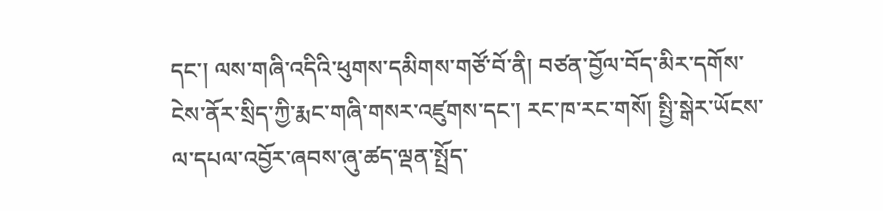དང་། ལས་གཞི་འདིའི་ཕུགས་དམིགས་གཙོ་བོ་ནི། བཙན་བྱོལ་བོད་མིར་དགོས་ངེས་ནོར་སྲིད་ཀྱི་རྨང་གཞི་གསར་འཛུགས་དང་། རང་ཁ་རང་གསོ། སྤྱི་སྒེར་ཡོངས་ལ་དཔལ་འབྱོར་ཞབས་ཞུ་ཚད་ལྡན་སྤྲོད་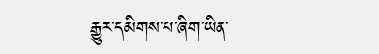རྒྱུར་དམིགས་པ་ཞིག་ཡིན་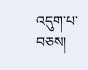འདུག་པ་བཅས།